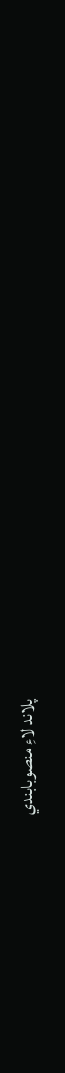پلاند لاءِ منصوبابندي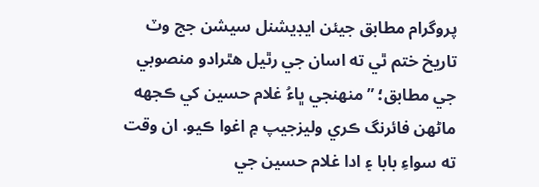پروگرام مطابق جيئن ايڊيشنل سيشن جج وٽ تاريخ ختم ٿي ته اسان جي رٿيل هٿرادو منصوبي جي مطابق؛ ”منهنجي ڀاءُ غلام حسين کي ڪجهه ماڻهن فائرنگ ڪري وليزجيپ ۾ اغوا ڪيو. ان وقت ته سواءِ بابا ۽ ادا غلام حسين جي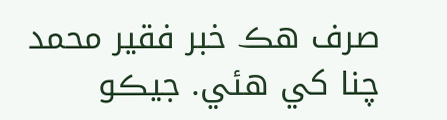صرف هڪ خبر فقير محمد چنا کي هئي. جيڪو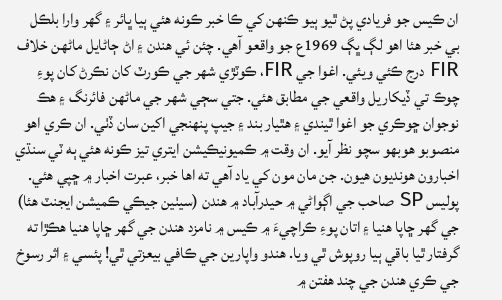ان ڪيس جو فريادي پڻ ٿيو ٻيو ڪنهن کي ڪا خبر ڪونه هئي ٻيا ڀائر ۽ گهر وارا بلڪل بي خبر هئا اهو لڳ ڀڳ 1969ع جو واقعو آهي. چئن ئي هندن ۽ اڻ ڄاڻايل ماڻهن خلاف FIR درج ڪئي ويئي. اغوا جي FIR، ڪوٽڙي شهر جي ڪورٽ کان نڪرڻ کان پوءِ چوڪ تي ڏيکاريل واقعي جي مطابق هئي. جتي سڄي شهر جي ماڻهن فائرنگ ۽ هڪ نوجوان ڇوڪري جو اغوا ٿيندي ۽ هٿيار بند ۽ جيپ پنهنجي اکين سان ڏٺي. ان ڪري اهو منصوبو هوبهو سچو نظر آيو. ان وقت ۾ ڪميونيڪيشن ايتري تيز ڪونه هئي ٻه ٽي سنڌي اخبارون هونديون هيون. جن مان مون کي ياد آهي ته اها خبر، عبرت اخبار ۾ ڇپي هئي. پوليس SP صاحب جي اڳواڻي ۾ حيدرآباد ۾ هندن (سيٺين جيڪي ڪميشن ايجنٽ هئا) جي گهر ڇاپا هنيا ۽ اتان پوءِ ڪراچيءَ ۾ ڪيس ۾ نامزد هندن جي گهر ڇاپا هنيا هڪڙا ته گرفتار ٿيا باقي ٻيا روپوش ٿي ويا. هندو واپارين جي ڪافي بيعزتي ٿي! پئسي ۽ اثر رسوخ جي ڪري هندن جي چند هفتن ۾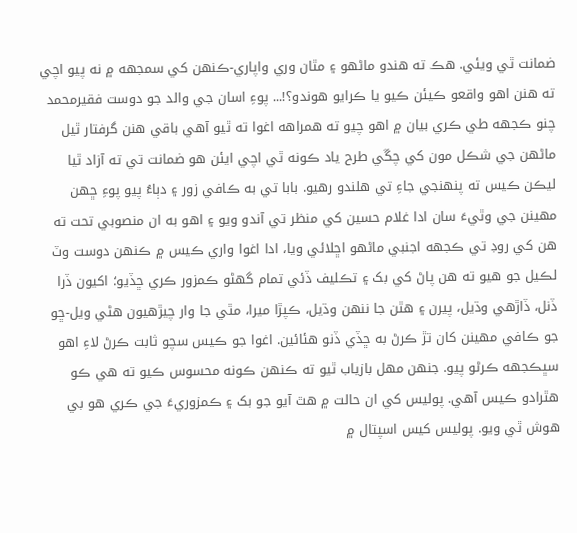ضمانت ٿي ويئي. هڪ ته هندو ماڻهو ۽ مٿان وري واپاري-ڪنهن کي سمجهه ۾ نه پيو اچي ته هنن اهو واقعو ڪيئن ڪيو يا ڪرايو هوندو؟!... پوءِ اسان جي والد جو دوست فقيرمحمد چنو ڪجهه طي ڪري بيان ۾ اهو چيو ته همراهه اغوا ته ٿيو آهي باقي هنن گرفتار ٿيل ماڻهن جي شڪل مون کي چڱي طرح ياد ڪونه ٿي اچي ايئن هو ضمانت تي ته آزاد ٿيا ليڪن ڪيس ته پنهنجي جاءِ تي هلندو رهيو. بابا تي به ڪافي زور ۽ دٻاءُ پيو پوءِ ڇهن مهينن جي وٿيءَ سان ادا غلام حسين کي منظر تي آندو ويو ۽ اهو به ان منصوبي تحت ته هن کي روڊ تي ڪجهه اجنبي ماڻهو اڇلائي ويا، ادا اغوا واري ڪيس ۾ ڪنهن دوست وٽ لڪيل جو هيو ته هن پاڻ کي بک ۽ تڪليف ڏئي تمام گهڻو ڪمزور ڪري ڇڏيو؛ اکيون ڏرا ڏنل، ڏاڙهي وڌيل، پيرن ۽ هٿن جا ننهن وڌيل، ڪپڙا ميرا، مٿي جا وار چيڙهيون هڻي ويل-ڇو جو ڪافي مهينن کان تڙ ڪرڻ به ڇڏي ڏنو هئائين. اغوا جو ڪيس سچو ثابت ڪرڻ لاءِ اهو سڀڪجهه ڪرڻو پيو. جنهن مهل بازياب ٿيو ته ڪنهن ڪونه محسوس ڪيو ته هي ڪو هٿرادو ڪيس آهي. پوليس کي ان حالت ۾ هٿ آيو جو بک ۽ ڪمزوريءَ جي ڪري هو بي هوش ٿي ويو. پوليس کيس اسپتال ۾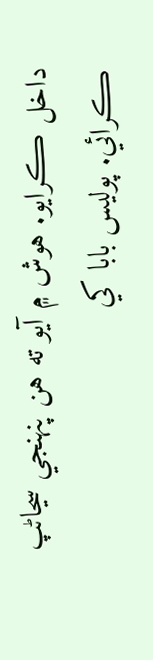داخل ڪرايو. هوش ۾ آيو ته هن پنهنجي سڃاڻپ ڪرائي. پوليس بابا کي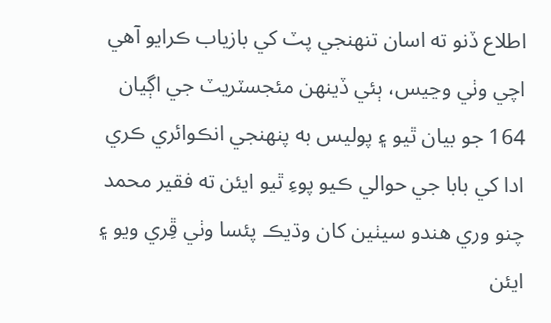اطلاع ڏنو ته اسان تنهنجي پٽ کي بازياب ڪرايو آهي اچي وٺي وڃيس، ٻئي ڏينهن مئجسٽريٽ جي اڳيان 164 جو بيان ٿيو ۽ پوليس به پنهنجي انڪوائري ڪري ادا کي بابا جي حوالي ڪيو پوءِ ٿيو ايئن ته فقير محمد چنو وري هندو سيٺين کان وڌيڪ پئسا وٺي ڦِري ويو ۽ ايئن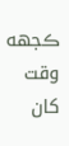ڪجهه وقت کان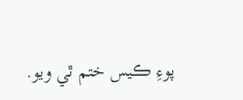پوءِ ڪيس ختم ٿي ويو.